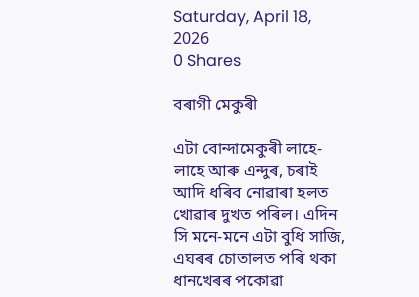Saturday, April 18, 2026
0 Shares

বৰাগী মেকুৰী

এটা বোন্দামেকুৰী লাহে-লাহে আৰু এন্দুৰ, চৰাই আদি ধৰিব নোৱাৰা হলত খোৱাৰ দুখত পৰিল। এদিন সি মনে-মনে এটা বুধি সাজি, এঘৰৰ চোতালত পৰি থকা ধানখেৰৰ পকোৱা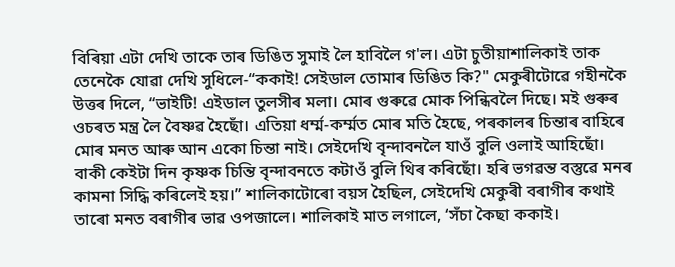বিৰিয়া এটা দেখি তাকে তাৰ ডিঙিত সুমাই লৈ হাবিলৈ গ'ল। এটা চুতীয়াশালিকাই তাক তেনেকৈ যোৱা দেখি সুধিলে-“ককাই! সেইডাল তোমাৰ ডিঙিত কি?" মেকুৰীটোৱে গহীনকৈ উত্তৰ দিলে, “ভাইটি! এইডাল তুলসীৰ মলা। মোৰ গুৰুৱে মোক পিন্ধিবলৈ দিছে। মই গুৰুৰ ওচৰত মন্ত্ৰ লৈ বৈষ্ণৱ হৈছোঁ। এতিয়া ধৰ্ম্ম-কৰ্ম্মত মোৰ মতি হৈছে, পৰকালৰ চিন্তাৰ বাহিৰে মোৰ মনত আৰু আন একো চিন্তা নাই। সেইদেখি বৃন্দাবনলৈ যাওঁ বুলি ওলাই আহিছোঁ। বাকী কেইটা দিন কৃষ্ণক চিন্তি বৃন্দাবনতে কটাওঁ বুলি থিৰ কৰিছোঁ। হৰি ভগৱন্ত বস্তুৱে মনৰ কামনা সিদ্ধি কৰিলেই হয়।” শালিকাটোৰো বয়স হৈছিল, সেইদেখি মেকুৰী বৰাগীৰ কথাই তাৰো মনত বৰাগীৰ ভাৱ ওপজালে। শালিকাই মাত লগালে, ‘সঁচা কৈছা ককাই।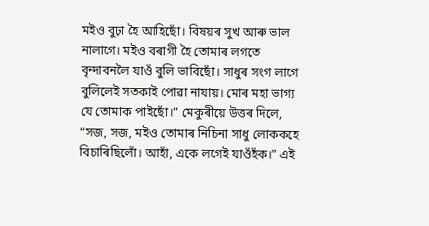মইও বুঢ়া হৈ আহিছোঁ। বিষয়ৰ সুখ আৰু ভাল নালাগে। মইও বৰাগী হৈ তোমাৰ লগতে বৃন্দাবনলৈ যাওঁ বুলি ভাবিছোঁ। সাধুৰ সংগ লাগে বুলিলেই সতকাই পোৱা নাযায়। মোৰ মহা ভাগ্য যে তোমাক পাইছোঁ।” মেকুৰীয়ে উত্তৰ দিলে, “সজ, সজ, মইও তোমাৰ নিচিনা সাধু লোককহে বিচাৰিছিলোঁ। আহাঁ, একে লগেই যাওঁহঁক।” এই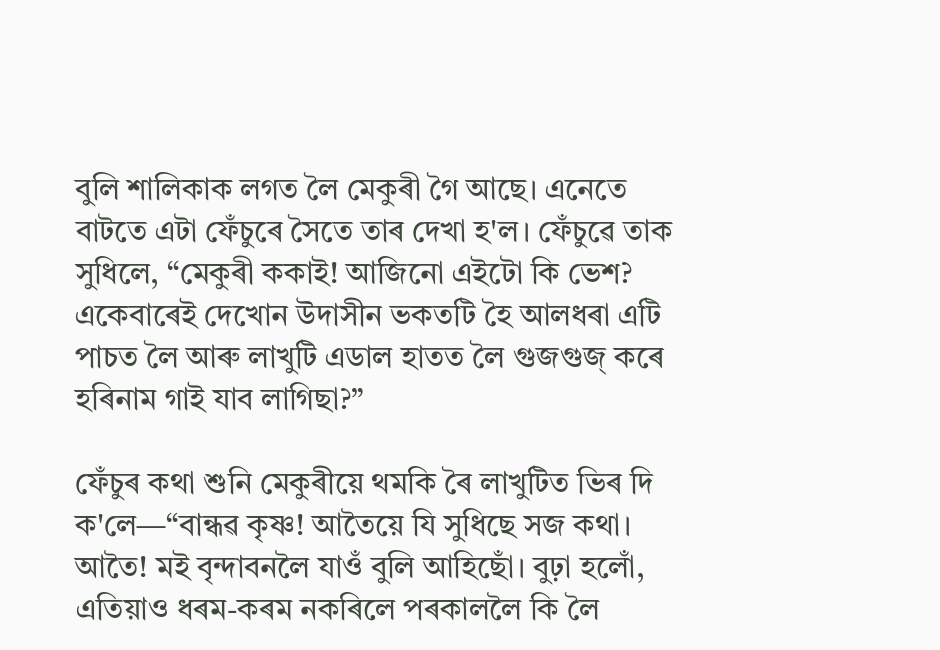বুলি শালিকাক লগত লৈ মেকুৰী গৈ আছে। এনেতে বাটতে এটা ফেঁচুৰে সৈতে তাৰ দেখা হ'ল। ফেঁচুৱে তাক সুধিলে, “মেকুৰী ককাই! আজিনো এইটো কি ভেশ? একেবাৰেই দেখোন উদাসীন ভকতটি হৈ আলধৰা এটি পাচত লৈ আৰু লাখুটি এডাল হাতত লৈ গুজগুজ্ কৰে হৰিনাম গাই যাব লাগিছা?”

ফেঁচুৰ কথা শুনি মেকুৰীয়ে থমকি ৰৈ লাখুটিত ভিৰ দি ক'লে—“বান্ধৱ কৃষ্ণ! আতৈয়ে যি সুধিছে সজ কথা। আতৈ! মই বৃন্দাবনলৈ যাওঁ বুলি আহিছোঁ। বুঢ়া হলোঁ, এতিয়াও ধৰম-কৰম নকৰিলে পৰকাললৈ কি লৈ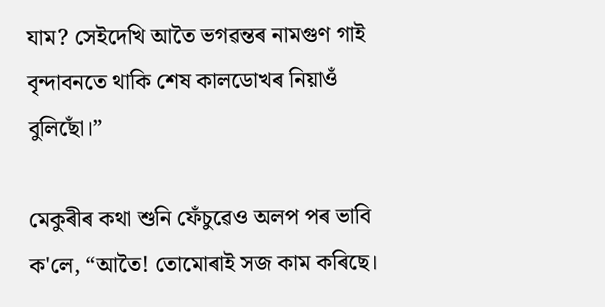যাম? সেইদেখি আতৈ ভগৱন্তৰ নামগুণ গাই বৃন্দাবনতে থাকি শেষ কালডোখৰ নিয়াওঁ বুলিছোঁ।”

মেকুৰীৰ কথা শুনি ফেঁচুৱেও অলপ পৰ ভাবি ক'লে, “আতৈ! তোমোৰাই সজ কাম কৰিছে।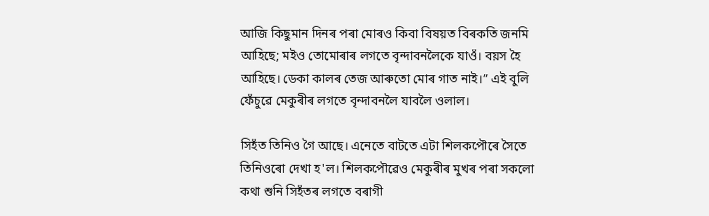আজি কিছুমান দিনৰ পৰা মোৰও কিবা বিষয়ত বিৰকতি জনমি আহিছে; মইও তোমোৰাৰ লগতে বৃন্দাবনলৈকে যাওঁ। বয়স হৈ আহিছে। ডেকা কালৰ তেজ আৰুতো মোৰ গাত নাই।” এই বুলি ফেঁচুৱে মেকুৰীৰ লগতে বৃন্দাবনলৈ যাবলৈ ওলাল।

সিহঁত তিনিও গৈ আছে। এনেতে বাটতে এটা শিলকপৌৰে সৈতে তিনিওৰো দেখা হ'ল। শিলকপৌৱেও মেকুৰীৰ মুখৰ পৰা সকলো কথা শুনি সিহঁতৰ লগতে বৰাগী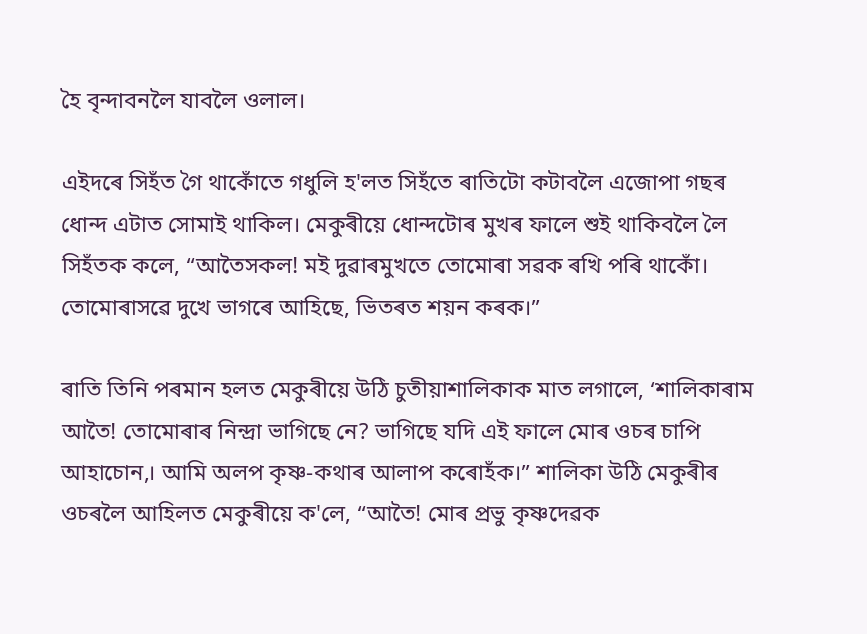হৈ বৃন্দাবনলৈ যাবলৈ ওলাল।

এইদৰে সিহঁত গৈ থাকোঁতে গধুলি হ'লত সিহঁতে ৰাতিটো কটাবলৈ এজোপা গছৰ ধোন্দ এটাত সোমাই থাকিল। মেকুৰীয়ে ধোন্দটোৰ মুখৰ ফালে শুই থাকিবলৈ লৈ সিহঁতক কলে, “আতৈসকল! মই দুৱাৰমুখতে তোমোৰা সৱক ৰখি পৰি থাকোঁ। তোমোৰাসৱে দুখে ভাগৰে আহিছে, ভিতৰত শয়ন কৰক।”

ৰাতি তিনি পৰমান হলত মেকুৰীয়ে উঠি চুতীয়াশালিকাক মাত লগালে, ‘শালিকাৰাম আতৈ! তোমোৰাৰ নিন্দ্রা ভাগিছে নে? ভাগিছে যদি এই ফালে মোৰ ওচৰ চাপি আহাচোন,। আমি অলপ কৃষ্ণ-কথাৰ আলাপ কৰোহঁক।” শালিকা উঠি মেকুৰীৰ ওচৰলৈ আহিলত মেকুৰীয়ে ক'লে, “আতৈ! মোৰ প্ৰভু কৃষ্ণদেৱক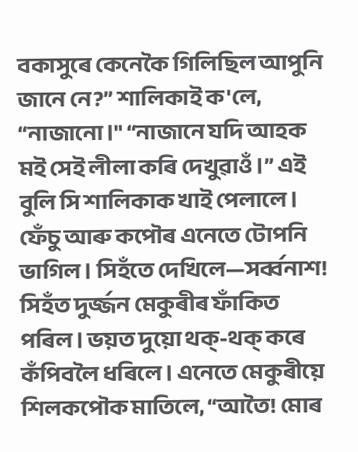বকাসুৰে কেনেকৈ গিলিছিল আপুনি জানে নে?” শালিকাই ক'লে, “নাজানো।" “নাজানে যদি আহক মই সেই লীলা কৰি দেখুৱাওঁ।” এই বুলি সি শালিকাক খাই পেলালে। ফেঁচু আৰু কপৌৰ এনেতে টোপনি ভাগিল। সিহঁতে দেখিলে—সৰ্ব্বনাশ! সিহঁত দুৰ্জ্জন মেকুৰীৰ ফাঁকিত পৰিল। ভয়ত দুয়ো থক্-থক্‌ কৰে কঁপিবলৈ ধৰিলে। এনেতে মেকুৰীয়ে শিলকপৌক মাতিলে, “আতৈ! মোৰ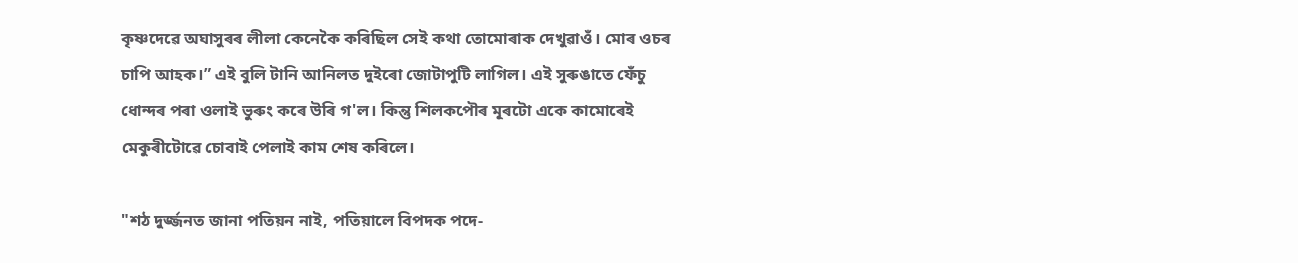কৃষ্ণদেৱে অঘাসুৰৰ লীলা কেনেকৈ কৰিছিল সেই কথা তোমোৰাক দেখুৱাওঁ। মোৰ ওচৰ চাপি আহক।” এই বুলি টানি আনিলত দুইৰো জোটাপুটি লাগিল। এই সুৰুঙাতে ফেঁচু ধোন্দৰ পৰা ওলাই ভুৰুং কৰে উৰি গ'ল। কিন্তু শিলকপৌৰ মূৰটো একে কামোৰেই মেকুৰীটোৱে চোবাই পেলাই কাম শেষ কৰিলে।

"শঠ দুর্জ্জনত জানা পতিয়ন নাই, পতিয়ালে বিপদক পদে-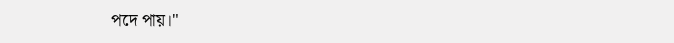পদে পায়।"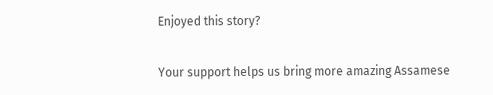Enjoyed this story?

Your support helps us bring more amazing Assamese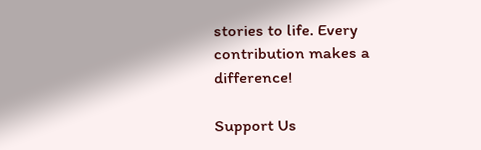stories to life. Every contribution makes a difference!

Support Us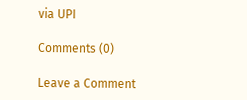via UPI

Comments (0)

Leave a Comment